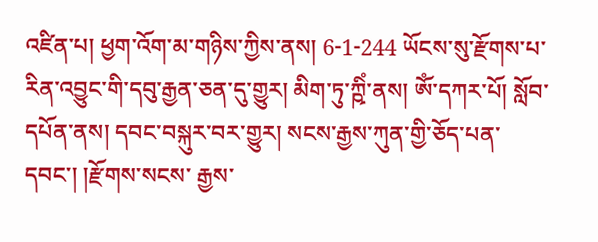འཛིན་པ། ཕྱག་འོག་མ་གཉིས་ཀྱིས་ནས། 6-1-244 ཡོངས་སུ་རྫོགས་པ་རིན་འབྱུང་གི་དབུ་རྒྱན་ཅན་དུ་གྱུར། མིག་ཏུ་ཀྵིཾ་ནས། ༀ་དཀར་པོ། སློབ་ དཔོན་ནས། དབང་བསྐུར་བར་གྱུར། སངས་རྒྱས་ཀུན་གྱི་ཅོད་པན་དབང་། །རྫོགས་སངས་ རྒྱས་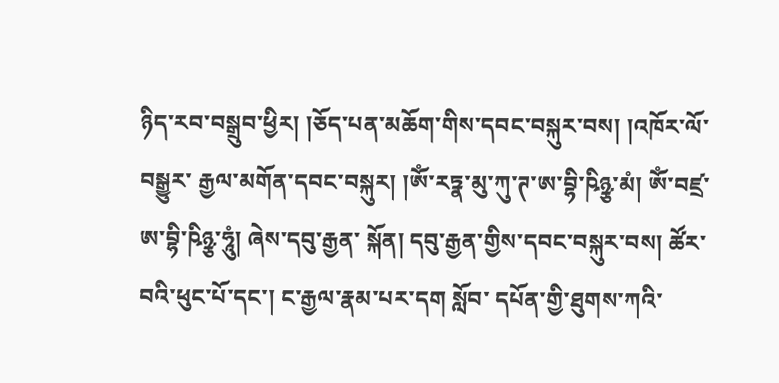ཉིད་རབ་བསྒྲུབ་ཕྱིར། །ཅོད་པན་མཆོག་གིས་དབང་བསྐུར་བས། །འཁོར་ལོ་བསྒྱུར་ རྒྱལ་མགོན་དབང་བསྐུར། །ༀ་རཏྣ་མུ་ཀུ་ཊ་ཨ་བྷི་ཥིཉྩ་མཾ། ༀ་བཛྲ་ཨ་བྷི་ཥིཉྩ་ཧཱུཾ། ཞེས་དབུ་རྒྱན་ སྐོན། དབུ་རྒྱན་གྱིས་དབང་བསྐུར་བས། ཚོར་བའི་ཕུང་པོ་དང་། ང་རྒྱལ་རྣམ་པར་དག སློབ་ དཔོན་གྱི་ཐུགས་ཀའི་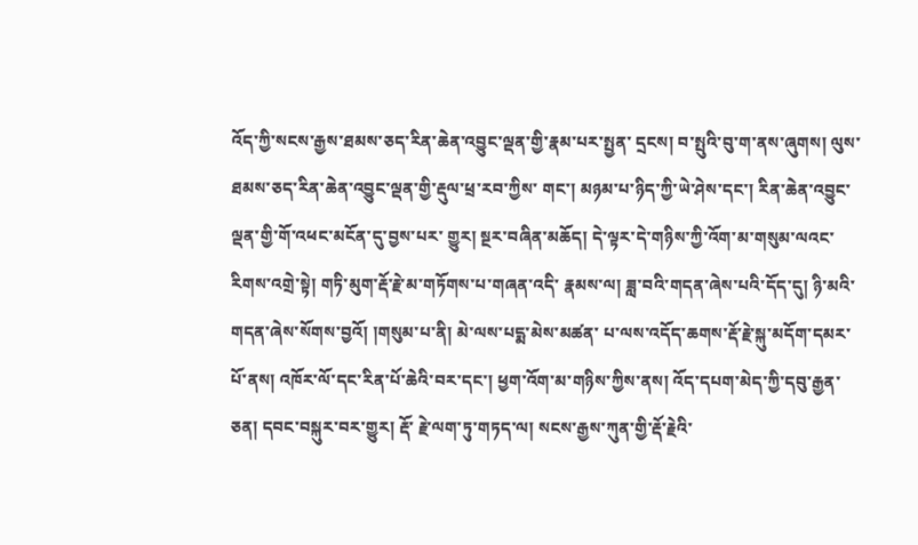འོད་ཀྱི་སངས་རྒྱས་ཐམས་ཅད་རིན་ཆེན་འབྱུང་ལྡན་གྱི་རྣམ་པར་སྤྱན་ དྲངས། བ་སྤུའི་བུ་ག་ནས་ཞུགས། ལུས་ཐམས་ཅད་རིན་ཆེན་འབྱུང་ལྡན་གྱི་རྡུལ་ཕྲ་རབ་ཀྱིས་ གང་། མཉམ་པ་ཉིད་ཀྱི་ཡེ་ཤེས་དང་། རིན་ཆེན་འབྱུང་ལྡན་གྱི་གོ་འཕང་མངོན་དུ་བྱས་པར་ གྱུར། སྔར་བཞིན་མཆོད། དེ་ལྟར་དེ་གཉིས་ཀྱི་འོག་མ་གསུམ་ལའང་རིགས་འགྲེ་སྟེ། གཏི་མུག་རྡོ་རྗེ་མ་གཏོགས་པ་གཞན་འདི་ རྣམས་ལ། ཟླ་བའི་གདན་ཞེས་པའི་དོད་དུ། ཉི་མའི་གདན་ཞེས་སོགས་བྱའོ། །གསུམ་པ་ནི། མེ་ལས་པདྨ་མེས་མཚན་ པ་ལས་འདོད་ཆགས་རྡོ་རྗེ་སྐུ་མདོག་དམར་པོ་ནས། འཁོར་ལོ་དང་རིན་པོ་ཆེའི་བར་དང་། ཕྱག་འོག་མ་གཉིས་ཀྱིས་ནས། འོད་དཔག་མེད་ཀྱི་དབུ་རྒྱན་ཅན། དབང་བསྐུར་བར་གྱུར། རྡོ་ རྗེ་ལག་ཏུ་གཏད་ལ། སངས་རྒྱས་ཀུན་གྱི་རྡོ་རྗེའི་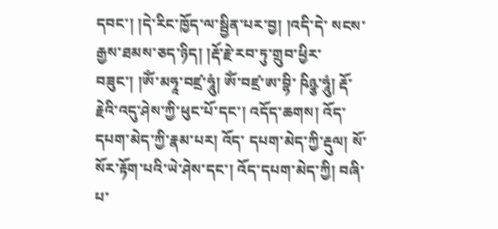དབང་། །དེ་རིང་ཁྱོད་ལ་སྦྱིན་པར་བྱ། །འདི་དེ་ སངས་རྒྱས་ཐམས་ཅད་ཉིད། །རྡོ་རྗེ་རབ་ཏུ་གྲུབ་ཕྱིར་བཟུང་། །ༀ་མཧཱ་བཛྲ་ཧཱུཾ། ༀ་བཛྲ་ཨ་བྷི་ ཥིཉྩ་ཧཱུཾ། རྡོ་རྗེའི་འདུ་ཤེས་ཀྱི་ཕུང་པོ་དང་། འདོད་ཆགས། འོད་དཔག་མེད་ཀྱི་རྣམ་པར། འོད་ དཔག་མེད་ཀྱི་རྡུལ། སོ་སོར་རྟོག་པའི་ཡེ་ཤེས་དང་། འོད་དཔག་མེད་ཀྱི། བཞི་པ་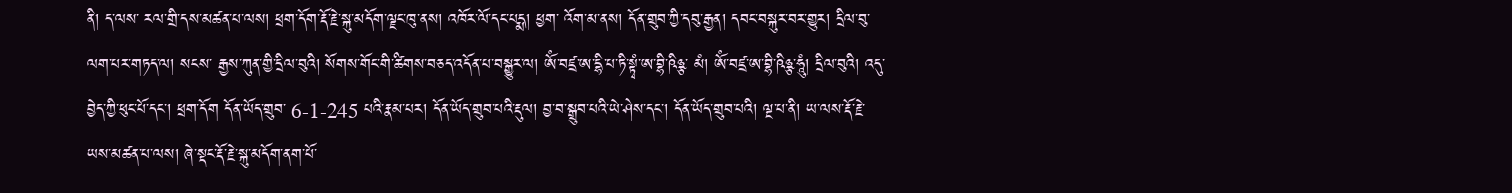ནི། ད་ལས་ རལ་གྲི་དས་མཚན་པ་ལས། ཕྲག་དོག་རྡོ་རྗེ་སྐུ་མདོག་ལྗང་ཁུ་ནས། འཁོར་ལོ་དང་པདྨ། ཕྱག་ འོག་མ་ནས། དོན་གྲུབ་ཀྱི་དབུ་རྒྱན། དབང་བསྐུར་བར་གྱུར། དྲིལ་བུ་ལག་པར་གཏད་ལ། སངས་ རྒྱས་ཀུན་གྱི་དྲིལ་བུའི། སོགས་གོང་གི་ཚིགས་བཅད་འདོན་པ་བསྒྱུར་ལ། ༀ་བཛྲ་ཨ་དྷི་པ་ཏི་སྟྭཾ་ཨ་བྷི་ཥིཉྩ་ མཾ། ༀ་བཛྲ་ཨ་བྷི་ཥིཉྩ་ཧཱུཾ། དྲིལ་བུའི། འདུ་བྱེད་ཀྱི་ཕུང་པོ་དང་། ཕྲག་དོག དོན་ཡོད་གྲུབ་ 6-1-245 པའི་རྣམ་པར། དོན་ཡོད་གྲུབ་པའི་རྡུལ། བྱ་བ་སྒྲུབ་པའི་ཡེ་ཤེས་དང་། དོན་ཡོད་གྲུབ་པའི། ལྔ་པ་ནི། ཡ་ལས་རྡོ་རྗེ་ཡས་མཚན་པ་ལས། ཞེ་སྡང་རྡོ་རྗེ་སྐུ་མདོག་ནག་པོ་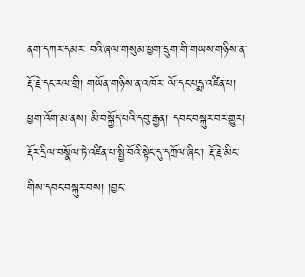ནག་དཀར་དམར་ བའི་ཞལ་གསུམ་ཕྱག་དྲུག་གི་གཡས་གཉིས་ན་རྡོ་རྗེ་དང་རལ་གྲི། གཡོན་གཉིས་ན་འཁོར་ ལོ་དང་པདྨ་འཛིན་པ། ཕྱག་འོག་མ་ནས། མི་བསྐྱོད་པའི་དབུ་རྒྱན། དབང་བསྐུར་བར་གྱུར། རྡོར་དྲིལ་བསྣོལ་ཏེ་འཛིན་པ་སྤྱི་བོའི་སྟེང་དུ་དཀྲོལ་ཞིང་། རྡོ་རྗེ་མིང་གིས་དབང་བསྐུར་བས། །བྱང་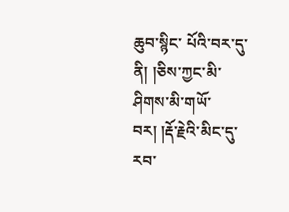ཆུབ་སྙིང་ པོའི་བར་དུ་ནི། །ཅིས་ཀྱང་མི་ཤིགས་མི་གཡོ་བར། །རྡོ་རྗེའི་མིང་དུ་རབ་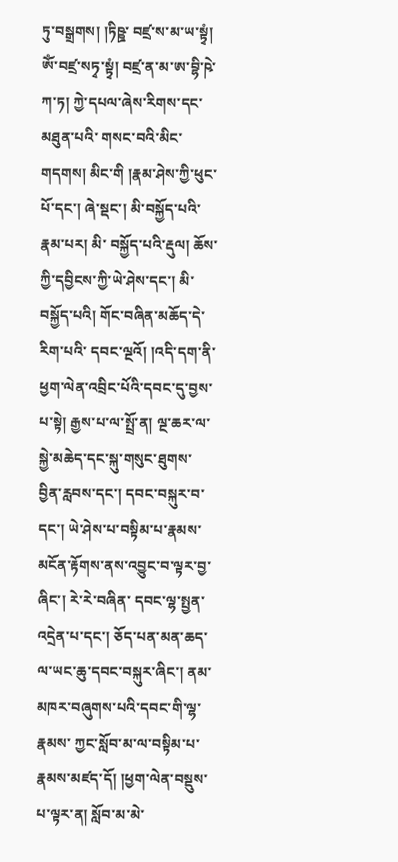ཏུ་བསྒྲགས། །ཏིཥྛ་ བཛྲ་ས་མ་ཡ་སྟྭཾ། ༀ་བཛྲ་སཏྭ་སྟྭཾ། བཛྲ་ན་མ་ཨ་བྷི་ཥེ་ཀ་ཏ། ཀྱེ་དཔལ་ཞེས་རིགས་དང་མཐུན་པའི་ གསང་བའི་མིང་གདགས། མིང་གི །རྣམ་ཤེས་ཀྱི་ཕུང་པོ་དང་། ཞེ་སྡང་། མི་བསྐྱོད་པའི་རྣམ་པར། མི་ བསྐྱོད་པའི་རྡུལ། ཆོས་ཀྱི་དབྱིངས་ཀྱི་ཡེ་ཤེས་དང་། མི་བསྐྱོད་པའི། གོང་བཞིན་མཆོད་དེ་རིག་པའི་ དབང་ལྔའོ། །འདི་དག་ནི་ཕྱག་ལེན་འབྲིང་པོའི་དབང་དུ་བྱས་པ་སྟེ། རྒྱས་པ་ལ་སྤྲོ་ན། ལྔ་ཆར་ལ་སྐྱེ་མཆེད་དང་སྐུ་གསུང་ཐུགས་ བྱིན་རླབས་དང་། དབང་བསྐུར་བ་དང་། ཡེ་ཤེས་པ་བསྟིམ་པ་རྣམས་མངོན་རྟོགས་ནས་འབྱུང་བ་ལྟར་བྱ་ཞིང་། རེ་རེ་བཞིན་ དབང་ལྷ་སྤྱན་འདྲེན་པ་དང་། ཅོད་པན་མན་ཆད་ལ་ཡང་ཆུ་དབང་བསྐུར་ཞིང་། ནམ་མཁར་བཞུགས་པའི་དབང་གི་ལྷ་རྣམས་ ཀྱང་སློབ་མ་ལ་བསྟིམ་པ་རྣམས་མཛད་དོ། །ཕྱག་ལེན་བསྡུས་པ་ལྟར་ན། སློབ་མ་མེ་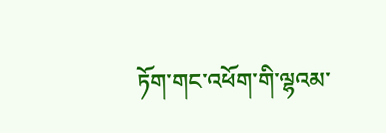ཏོག་གང་འཕོག་གི་ལྷའམ་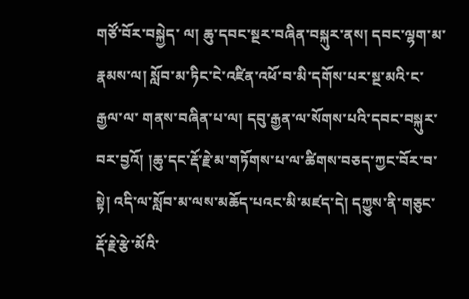གཙོ་བོར་བསྐྱེད་ ལ། ཆུ་དབང་སྔར་བཞིན་བསྐུར་ནས། དབང་ལྷག་མ་རྣམས་ལ། སློབ་མ་ཏིང་ངེ་འཛིན་འཕོ་བ་མི་དགོས་པར་སྔ་མའི་ང་རྒྱལ་ལ་ གནས་བཞིན་པ་ལ། དབུ་རྒྱན་ལ་སོགས་པའི་དབང་བསྐུར་བར་བྱའོ། །ཆུ་དང་རྡོ་རྗེ་མ་གཏོགས་པ་ལ་ཚིགས་བཅད་ཀྱང་བོར་བ་ སྟེ། འདི་ལ་སློབ་མ་ལས་མཆོད་པའང་མི་མཛད་དེ། དཀྱུས་ནི་གཅུང་རྡོ་རྗེ་རྩེ་མོའི་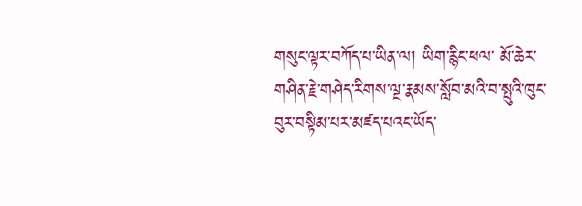གསུང་ལྟར་བཀོད་པ་ཡིན་ལ། ཡིག་རྙིང་ཕལ་ མོ་ཆེར་གཤིན་རྗེ་གཤེད་རིགས་ལྔ་རྣམས་སློབ་མའི་བ་སྤུའི་ཁུང་བུར་བསྟིམ་པར་མཛད་པའང་ཡོད་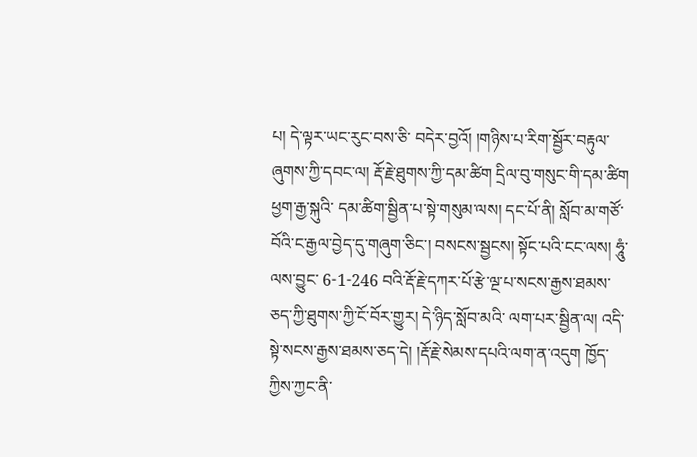པ། དེ་ལྟར་ཡང་རུང་བས་ཅི་ བདེར་བྱའོ། །གཉིས་པ་རིག་སྦྱོར་བརྟུལ་ཞུགས་ཀྱི་དབང་ལ། རྡོ་རྗེ་ཐུགས་ཀྱི་དམ་ཚིག དྲིལ་བུ་གསུང་གི་དམ་ཚིག ཕྱག་རྒྱ་སྐུའི་ དམ་ཚིག་སྦྱིན་པ་སྟེ་གསུམ་ལས། དང་པོ་ནི། སློབ་མ་གཙོ་བོའི་ང་རྒྱལ་བྱེད་དུ་གཞུག་ཅིང་། བསངས་སྦྱངས། སྟོང་པའི་ངང་ལས། ཧཱུཾ་ལས་བྱུང་ 6-1-246 བའི་རྡོ་རྗེ་དཀར་པོ་རྩེ་ལྔ་པ་སངས་རྒྱས་ཐམས་ཅད་ཀྱི་ཐུགས་ཀྱི་ངོ་བོར་གྱུར། དེ་ཉིད་སློབ་མའི་ ལག་པར་སྦྱིན་ལ། འདི་སྟེ་སངས་རྒྱས་ཐམས་ཅད་དེ། །རྡོ་རྗེ་སེམས་དཔའི་ལག་ན་འདུག ཁྱོད་ ཀྱིས་ཀྱང་ནི་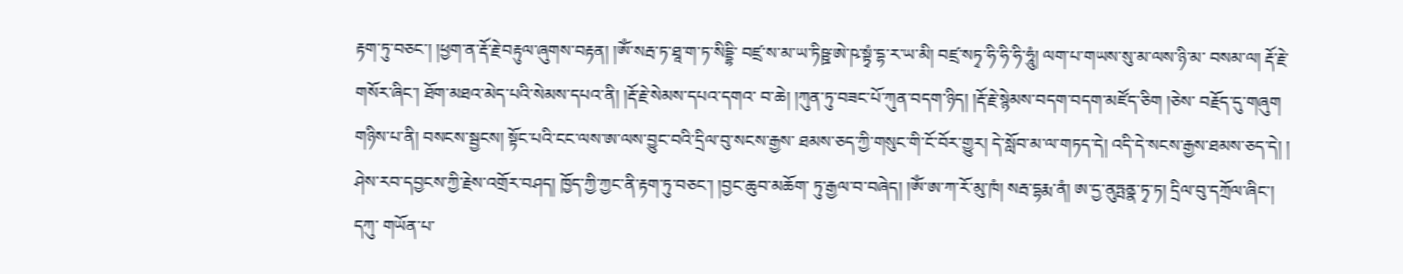རྟག་ཏུ་བཅང་། །ཕྱག་ན་རྡོ་རྗེ་བརྟུལ་ཞུགས་བརྟན། །ༀ་སརྦ་ཏ་ཐཱ་ག་ཏ་སིདྡྷི་ བཛྲ་ས་མ་ཡ་ཏིཥྛ་ཨེ་ཥ་སྟྭཾ་དྷ་ར་ཡ་མི། བཛྲ་སཏྭ་ཧི་ཧི་ཧི་ཧཱུཾ། ལག་པ་གཡས་སུ་མ་ལས་ཉི་མ་ བསམ་ལ། རྡོ་རྗེ་གསོར་ཞིང་། ཐོག་མཐའ་མེད་པའི་སེམས་དཔའ་ནི། །རྡོ་རྗེ་སེམས་དཔའ་དགའ་ བ་ཆེ། །ཀུན་ཏུ་བཟང་པོ་ཀུན་བདག་ཉིད། །རྡོ་རྗེ་སྙེམས་བདག་བདག་མཛོད་ཅིག །ཅེས་ བརྗོད་དུ་གཞུག གཉིས་པ་ནི། བསངས་སྦྱངས། སྟོང་པའི་ངང་ལས་ཨ་ལས་བྱུང་བའི་དྲིལ་བུ་སངས་རྒྱས་ ཐམས་ཅད་ཀྱི་གསུང་གི་ངོ་བོར་གྱུར། དེ་སློབ་མ་ལ་གཏད་དེ། འདི་དེ་སངས་རྒྱས་ཐམས་ཅད་དེ། ། ཤེས་རབ་དབྱངས་ཀྱི་རྗེས་འགྲོར་བཤད། ཁྱོད་ཀྱི་ཀྱང་ནི་རྟག་ཏུ་བཅང་། །བྱང་ཆུབ་མཆོག་ ཏུ་རྒྱལ་བ་བཞེད། །ༀ་ཨ་ཀ་རོ་མུ་ཁཾ། སརྦ་དྷརྨ་ནཾ། ཨ་དྱ་ནུཏྤནྣ་ཏྭ་ཏ། དྲིལ་བུ་དཀྲོལ་ཞིང་། དཀུ་ གཡོན་པ་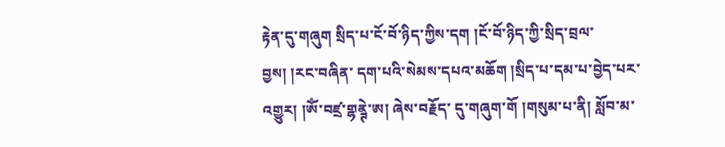རྟེན་དུ་གཞུག སྲིད་པ་ངོ་བོ་ཉིད་ཀྱིས་དག །ངོ་བོ་ཉིད་ཀྱི་སྲིད་བྲལ་བྱས། །རང་བཞིན་ དག་པའི་སེམས་དཔའ་མཆོག །སྲིད་པ་དམ་པ་བྱེད་པར་འགྱུར། །ༀ་བཛྲ་གྷནྚེ་ཨ། ཞེས་བརྗོད་ དུ་གཞུག་གོ །གསུམ་པ་ནི། སློབ་མ་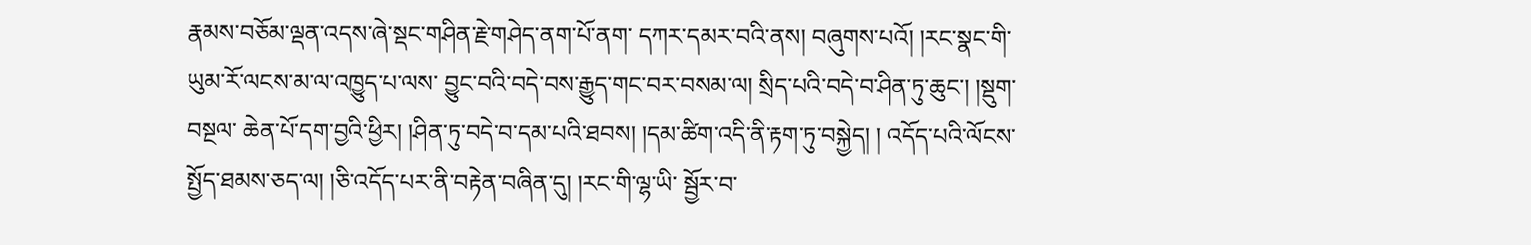རྣམས་བཅོམ་ལྡན་འདས་ཞེ་སྡང་གཤིན་རྗེ་གཤེད་ནག་པོ་ནག་ དཀར་དམར་བའི་ནས། བཞུགས་པའོ། །རང་སྣང་གི་ཡུམ་རོ་ལངས་མ་ལ་འཁྱུད་པ་ལས་ བྱུང་བའི་བདེ་བས་རྒྱུད་གང་བར་བསམ་ལ། སྲིད་པའི་བདེ་བ་ཤིན་ཏུ་ཆུང་། །སྡུག་བསྔལ་ ཆེན་པོ་དག་བྱའི་ཕྱིར། །ཤིན་ཏུ་བདེ་བ་དམ་པའི་ཐབས། །དམ་ཚིག་འདི་ནི་རྟག་ཏུ་བསྐྱེད། ། འདོད་པའི་ལོངས་སྤྱོད་ཐམས་ཅད་ལ། །ཅི་འདོད་པར་ནི་བརྟེན་བཞིན་དུ། །རང་གི་ལྷ་ཡི་ སྦྱོར་བ་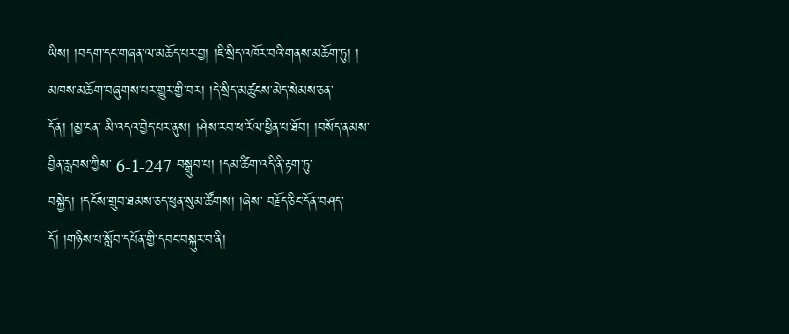ཡིས། །བདག་དང་གཞན་ལ་མཆོད་པར་བྱ། །ཇི་སྲིད་འཁོར་བའི་གནས་མཆོག་ཏུ། ། མཁས་མཆོག་བཞུགས་པར་གྱུར་གྱི་བར། །དེ་སྲིད་མཚུངས་མེད་སེམས་ཅན་དོན། །མྱ་ངན་ མི་འདའ་བྱེད་པར་ནུས། །ཤེས་རབ་ཕ་རོལ་ཕྱིན་པ་ཐོབ། །བསོད་ནམས་བྱིན་རླབས་ཀྱིས་ 6-1-247 བསྒྲུབ་པ། །དམ་ཚིག་འདི་ནི་རྟག་ཏུ་བསྐྱེད། །དངོས་གྲུབ་ཐམས་ཅད་ཕུན་སུམ་ཚོགས། །ཞེས་ བརྗོད་ཅིང་དོན་བཤད་དོ། །གཉིས་པ་སློབ་དཔོན་གྱི་དབང་བསྐུར་བ་ནི།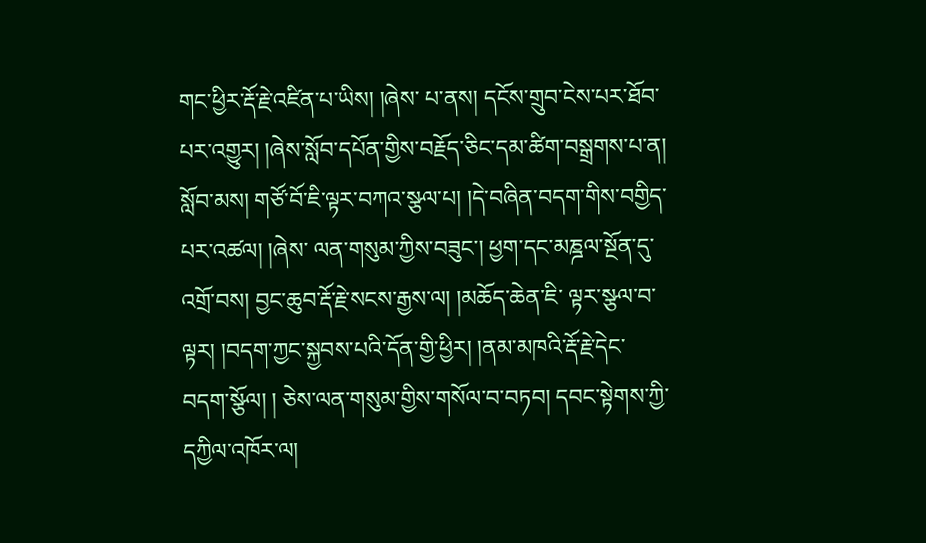གང་ཕྱིར་རྡོ་རྗེ་འཛིན་པ་ཡིས། །ཞེས་ པ་ནས། དངོས་གྲུབ་ངེས་པར་ཐོབ་པར་འགྱུར། །ཞེས་སློབ་དཔོན་གྱིས་བརྗོད་ཅིང་དམ་ཚིག་བསྒྲགས་པ་ན། སློབ་མས། གཙོ་བོ་ཇི་ལྟར་བཀའ་སྩལ་པ། །དེ་བཞིན་བདག་གིས་བགྱིད་པར་འཚལ། །ཞེས་ ལན་གསུམ་ཀྱིས་བཟུང་། ཕྱག་དང་མཎྜལ་སྔོན་དུ་འགྲོ་བས། བྱང་ཆུབ་རྡོ་རྗེ་སངས་རྒྱས་ལ། །མཆོད་ཆེན་ཇི་ ལྟར་སྩལ་བ་ལྟར། །བདག་ཀྱང་སྐྱབས་པའི་དོན་གྱི་ཕྱིར། །ནམ་མཁའི་རྡོ་རྗེ་དེང་བདག་སྩོལ། ། ཅེས་ལན་གསུམ་གྱིས་གསོལ་བ་བཏབ། དབང་སྟེགས་ཀྱི་དཀྱིལ་འཁོར་ལ།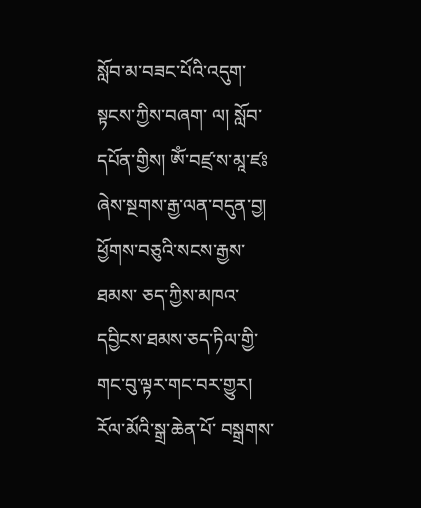སློབ་མ་བཟང་པོའི་འདུག་སྟངས་ཀྱིས་བཞག་ ལ། སློབ་དཔོན་གྱིས། ༀ་བཛྲ་ས་མཱ་ཛཿ ཞེས་སྔགས་རྒྱ་ལན་བདུན་བྱ། ཕྱོགས་བཅུའི་སངས་རྒྱས་ཐམས་ ཅད་ཀྱིས་མཁའ་དབྱིངས་ཐམས་ཅད་ཏིལ་གྱི་གང་བུ་ལྟར་གང་བར་གྱུར། རོལ་མོའི་སྒྲ་ཆེན་པོ་ བསྒྲགས་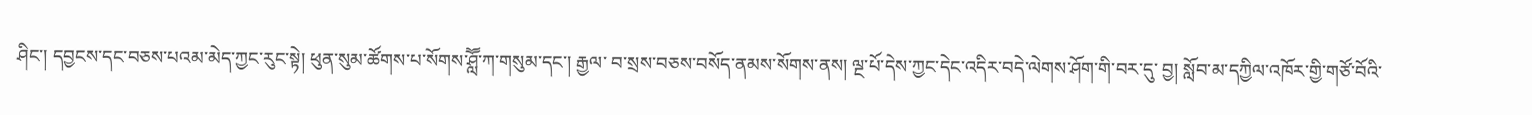ཤིང་། དབྱངས་དང་བཅས་པའམ་མེད་ཀྱང་རུང་སྟེ། ཕུན་སུམ་ཚོགས་པ་སོགས་ཤླཽ་ཀ་གསུམ་དང་། རྒྱལ་ བ་སྲས་བཅས་བསོད་ནམས་སོགས་ནས། ལྔ་པོ་དེས་ཀྱང་དེང་འདིར་བདེ་ལེགས་ཤོག་གི་བར་དུ་ བྱ། སློབ་མ་དཀྱིལ་འཁོར་གྱི་གཙོ་བོའི་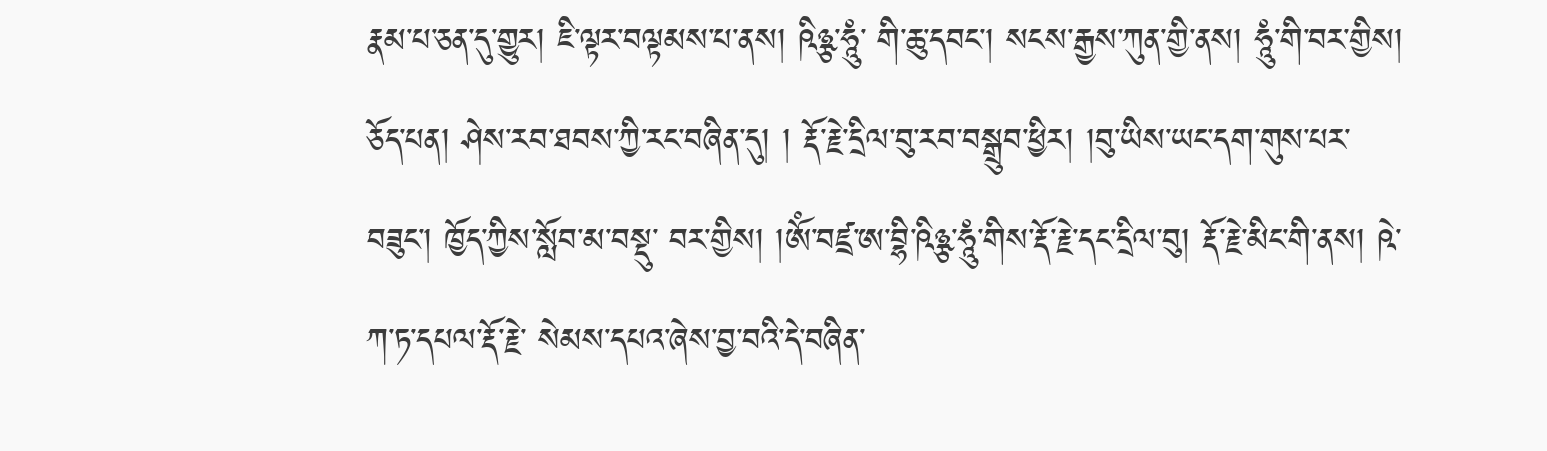རྣམ་པ་ཅན་དུ་གྱུར། ཇི་ལྟར་བལྟམས་པ་ནས། ཥིཉྩ་ཧཱུཾ་ གི་ཆུ་དབང་། སངས་རྒྱས་ཀུན་གྱི་ནས། ཧཱུཾ་གི་བར་གྱིས། ཅོད་པན། ཤེས་རབ་ཐབས་ཀྱི་རང་བཞིན་དུ། ། རྡོ་རྗེ་དྲིལ་བུ་རབ་བསྒྲུབ་ཕྱིར། །བུ་ཡིས་ཡང་དག་གུས་པར་བཟུང་། ཁྱོད་ཀྱིས་སློབ་མ་བསྡུ་ བར་གྱིས། །ༀ་བཛྲ་ཨ་བྷི་ཥིཉྩ་ཧཱུཾ་གིས་རྡོ་རྗེ་དང་དྲིལ་བུ། རྡོ་རྗེ་མིང་གི་ནས། ཥེ་ཀ་ཏ་དཔལ་རྡོ་རྗེ་ སེམས་དཔའ་ཞེས་བྱ་བའི་དེ་བཞིན་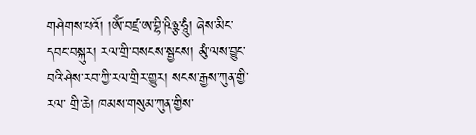གཤེགས་པའོ། །ༀ་བཛྲ་ཨ་བྷི་ཥིཉྩ་ཧཱུཾ། ཞེས་མིང་དབང་བསྐུར། རལ་གྲི་བསངས་སྦྱངས། མུཾ་ལས་བྱུང་བའི་ཤེས་རབ་ཀྱི་རལ་གྲིར་གྱུར། སངས་རྒྱས་ཀུན་གྱི་རལ་ གྲི་ཆེ། ཁམས་གསུམ་ཀུན་གྱིས་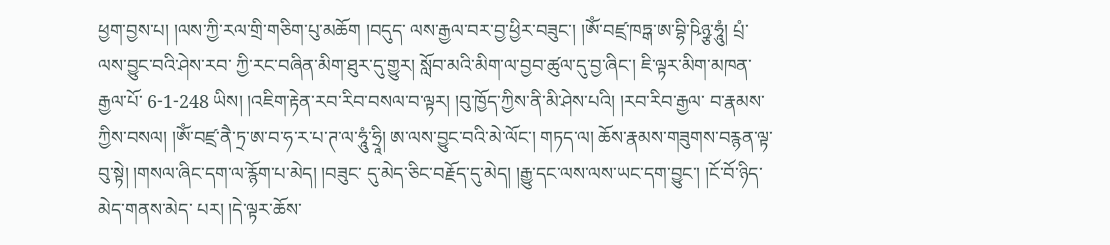ཕྱག་བྱས་པ། །ལས་ཀྱི་རལ་གྲི་གཅིག་པུ་མཆོག །བདུད་ ལས་རྒྱལ་བར་བྱ་ཕྱིར་བཟུང་། །ༀ་བཛྲ་ཁཏྒ་ཨ་བྷི་ཥིཉྩ་ཧཱུཾ། པྲཾ་ལས་བྱུང་བའི་ཤེས་རབ་ ཀྱི་རང་བཞིན་མིག་ཐུར་དུ་གྱུར། སློབ་མའི་མིག་ལ་བྱབ་ཚུལ་དུ་བྱ་ཞིང་། ཇི་ལྟར་མིག་མཁན་རྒྱལ་པོ་ 6-1-248 ཡིས། །འཇིག་རྟེན་རབ་རིབ་བསལ་བ་ལྟར། །བུ་ཁྱོད་ཀྱིས་ནི་མི་ཤེས་པའི། །རབ་རིབ་རྒྱལ་ བ་རྣམས་ཀྱིས་བསལ། །ༀ་བཛྲ་ནཻ་ཏྲ་ཨ་བ་ཧ་ར་པ་ཊ་ལ་ཧཱུཾ་ཧྲཱི། ཨ་ལས་བྱུང་བའི་མེ་ལོང་། གཏད་ལ། ཆོས་རྣམས་གཟུགས་བརྙན་ལྟ་བུ་སྟེ། །གསལ་ཞིང་དག་ལ་རྙོག་པ་མེད། །བཟུང་ དུ་མེད་ཅིང་བརྗོད་དུ་མེད། །རྒྱུ་དང་ལས་ལས་ཡང་དག་བྱུང་། །ངོ་བོ་ཉིད་མེད་གནས་མེད་ པར། །དེ་ལྟར་ཆོས་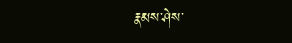རྣམས་ཤེས་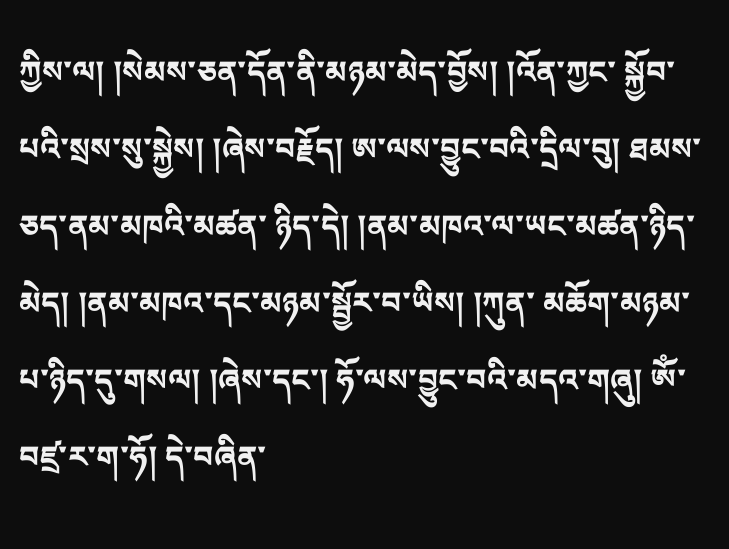ཀྱིས་ལ། །སེམས་ཅན་དོན་ནི་མཉམ་མེད་བྱོས། །འོན་ཀྱང་ སྐྱོབ་པའི་སྲས་སུ་སྐྱེས། །ཞེས་བརྗོད། ཨ་ལས་བྱུང་བའི་དྲིལ་བུ། ཐམས་ཅད་ནམ་མཁའི་མཚན་ ཉིད་དེ། །ནམ་མཁའ་ལ་ཡང་མཚན་ཉིད་མེད། །ནམ་མཁའ་དང་མཉམ་སྦྱོར་བ་ཡིས། །ཀུན་ མཆོག་མཉམ་པ་ཉིད་དུ་གསལ། །ཞེས་དང་། ཧོ་ལས་བྱུང་བའི་མདའ་གཞུ། ༀ་བཛྲ་ར་ག་ཧོ། དེ་བཞིན་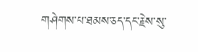གཤེགས་པ་ཐམས་ཅད་དང་རྗེས་སུ་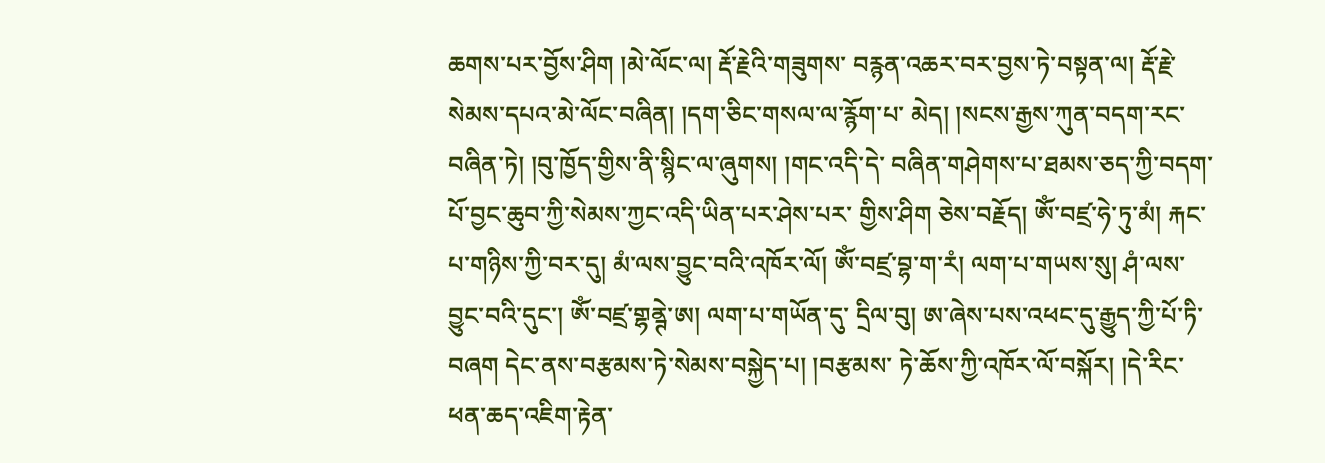ཆགས་པར་བྱོས་ཤིག །མེ་ལོང་ལ། རྡོ་རྗེའི་གཟུགས་ བརྙན་འཆར་བར་བྱས་ཏེ་བསྟན་ལ། རྡོ་རྗེ་སེམས་དཔའ་མེ་ལོང་བཞིན། །དག་ཅིང་གསལ་ལ་རྙོག་པ་ མེད། །སངས་རྒྱས་ཀུན་བདག་རང་བཞིན་ཏེ། །བུ་ཁྱོད་གྱིས་ནི་སྙིང་ལ་ཞུགས། །གང་འདི་དེ་ བཞིན་གཤེགས་པ་ཐམས་ཅད་ཀྱི་བདག་པོ་བྱང་ཆུབ་ཀྱི་སེམས་ཀྱང་འདི་ཡིན་པར་ཤེས་པར་ གྱིས་ཤིག ཅེས་བརྗོད། ༀ་བཛྲ་ཧེ་ཏུ་མཾ། རྐང་པ་གཉིས་ཀྱི་བར་དུ། མཾ་ལས་བྱུང་བའི་འཁོར་ལོ། ༀ་བཛྲ་བྷ་ག་རཾ། ལག་པ་གཡས་སུ། ཤཾ་ལས་བྱུང་བའི་དུང་། ༀ་བཛྲ་གྷནྚེ་ཨ། ལག་པ་གཡོན་དུ་ དྲིལ་བུ། ཨ་ཞེས་པས་འཕང་དུ་རྒྱུད་ཀྱི་པོ་ཏི་བཞག དེང་ནས་བརྩམས་ཏེ་སེམས་བསྐྱེད་པ། །བརྩམས་ ཏེ་ཆོས་ཀྱི་འཁོར་ལོ་བསྐོར། །དེ་རིང་ཕན་ཆད་འཇིག་རྟེན་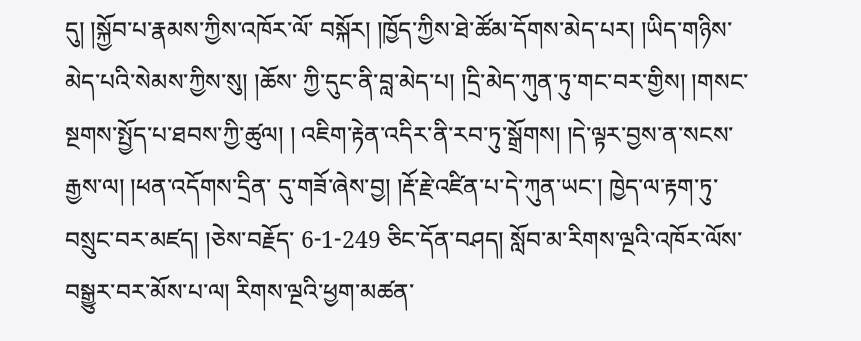དུ། །སྐྱོབ་པ་རྣམས་ཀྱིས་འཁོར་ལོ་ བསྐོར། །ཁྱོད་ཀྱིས་ཐེ་ཚོམ་དོགས་མེད་པར། །ཡིད་གཉིས་མེད་པའི་སེམས་ཀྱིས་སུ། །ཆོས་ ཀྱི་དུང་ནི་བླ་མེད་པ། །དྲི་མེད་ཀུན་ཏུ་གང་བར་གྱིས། །གསང་སྔགས་སྤྱོད་པ་ཐབས་ཀྱི་ཚུལ། ། འཇིག་རྟེན་འདིར་ནི་རབ་ཏུ་སྒྲོགས། །དེ་ལྟར་བྱས་ན་སངས་རྒྱས་ལ། །ཕན་འདོགས་དྲིན་ དུ་གཟོ་ཞེས་བྱ། །རྡོ་རྗེ་འཛིན་པ་དེ་ཀུན་ཡང་། ཁྱེད་ལ་རྟག་ཏུ་བསྲུང་བར་མཛད། །ཅེས་བརྗོད་ 6-1-249 ཅིང་དོན་བཤད། སློབ་མ་རིགས་ལྔའི་འཁོར་ལོས་བསྒྱུར་བར་མོས་པ་ལ། རིགས་ལྔའི་ཕྱག་མཚན་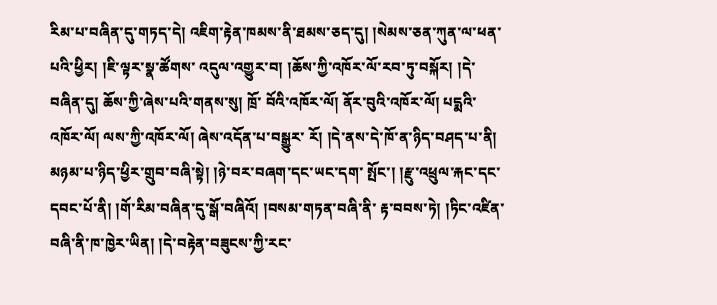རིམ་པ་བཞིན་དུ་གཏད་དེ། འཇིག་རྟེན་ཁམས་ནི་ཐམས་ཅད་དུ། །སེམས་ཅན་ཀུན་ལ་ཕན་པའི་ཕྱིར། །ཇི་ལྟར་སྣ་ཚོགས་ འདུལ་འགྱུར་བ། །ཆོས་ཀྱི་འཁོར་ལོ་རབ་ཏུ་བསྐོར། །དེ་བཞིན་དུ། ཆོས་ཀྱི་ཞེས་པའི་གནས་སུ། ཁྲོ་ བོའི་འཁོར་ལོ། ནོར་བུའི་འཁོར་ལོ། པདྨའི་འཁོར་ལོ། ལས་ཀྱི་འཁོར་ལོ། ཞེས་འདོན་པ་བསྒྱུར་ རོ། །དེ་ནས་དེ་ཁོ་ན་ཉིད་བཤད་པ་ནི། མཉམ་པ་ཉིད་ཕྱིར་གྲུབ་བཞི་སྟེ། །ཉེ་བར་བཞག་དང་ཡང་དག་ སྤོང་། །རྫུ་འཕྲུལ་རྐང་དང་དབང་པོ་ནི། །གོ་རིམ་བཞིན་དུ་སྒོ་བཞིའོ། །བསམ་གཏན་བཞི་ནི་ རྟ་བབས་ཏེ། །ཏིང་འཛིན་བཞི་ནི་ཁ་ཁྱེར་ཡིན། །དེ་བརྟེན་བཟུངས་ཀྱི་རང་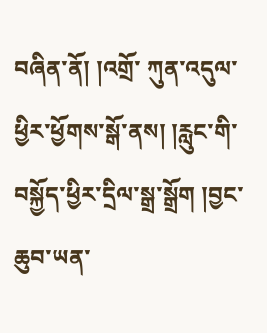བཞིན་ནོ། །འགྲོ་ ཀུན་འདུལ་ཕྱིར་ཕྱོགས་སྒོ་ནས། །རླུང་གི་བསྐྱོད་ཕྱིར་དྲིལ་སྒྲ་སྒྲོག །བྱང་ཆུབ་ཡན་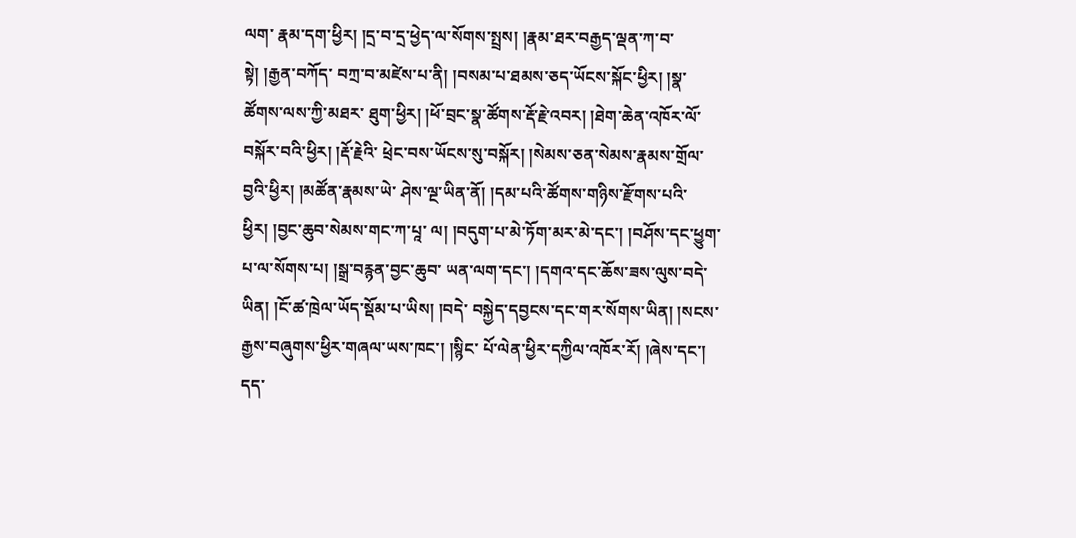ལག་ རྣམ་དག་ཕྱིར། །དྲ་བ་དྲ་ཕྱེད་ལ་སོགས་སྤྲས། །རྣམ་ཐར་བརྒྱད་ལྡན་ཀ་བ་སྟེ། །རྒྱན་བཀོད་ བཀྲ་བ་མཛེས་པ་ནི། །བསམ་པ་ཐམས་ཅད་ཡོངས་སྐོང་ཕྱིར། །སྣ་ཚོགས་ལས་ཀྱི་མཐར་ ཐུག་ཕྱིར། །ཕོ་བྲང་སྣ་ཚོགས་རྡོ་རྗེ་འབར། །ཐེག་ཆེན་འཁོར་ལོ་བསྐོར་བའི་ཕྱིར། །རྡོ་རྗེའི་ ཕྲེང་བས་ཡོངས་སུ་བསྐོར། །སེམས་ཅན་སེམས་རྣམས་གྲོལ་བྱའི་ཕྱིར། །མཚོན་རྣམས་ཡེ་ ཤེས་ལྔ་ཡིན་ནོ། །དམ་པའི་ཚོགས་གཉིས་རྫོགས་པའི་ཕྱིར། །བྱང་ཆུབ་སེམས་གང་ཀ་པཱ་ ལ། །བདུག་པ་མེ་ཏོག་མར་མེ་དང་། །བཤོས་དང་ཕྱུག་པ་ལ་སོགས་པ། །སྒྲ་བརྙན་བྱང་ཆུབ་ ཡན་ལག་དང་། །དགའ་དང་ཆོས་ཟས་ལུས་བདེ་ཡིན། །ངོ་ཚ་ཁྲེལ་ཡོད་སྡོམ་པ་ཡིས། །བདེ་ བསྐྱེད་དབྱངས་དང་གར་སོགས་ཡིན། །སངས་རྒྱས་བཞུགས་ཕྱིར་གཞལ་ཡས་ཁང་། །སྙིང་ པོ་ལེན་ཕྱིར་དཀྱིལ་འཁོར་རོ། །ཞེས་དང་། དད་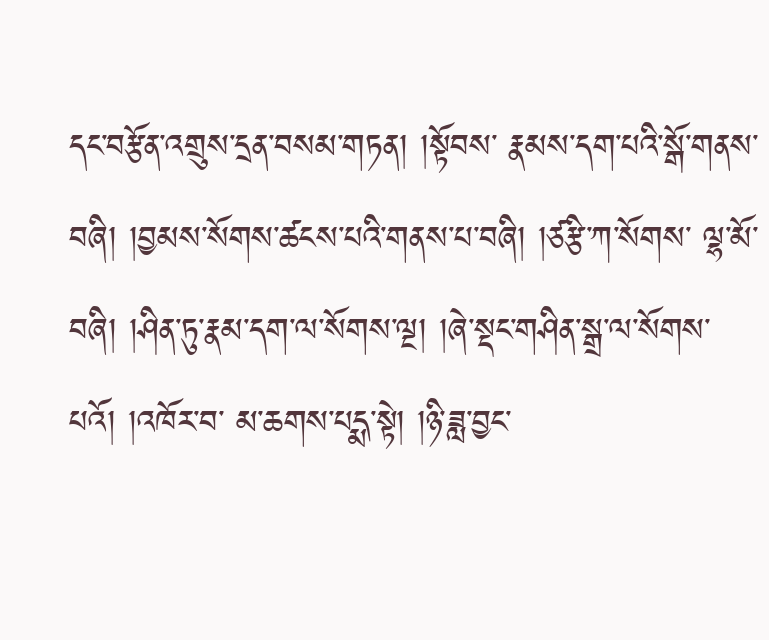དང་བརྩོན་འགྲུས་དྲན་བསམ་གཏན། །སྟོབས་ རྣམས་དག་པའི་སྒོ་གནས་བཞི། །བྱམས་སོགས་ཚངས་པའི་གནས་པ་བཞི། །ཙརྩི་ཀ་སོགས་ ལྷ་མོ་བཞི། །ཤིན་ཏུ་རྣམ་དག་ལ་སོགས་ལྔ། །ཞེ་སྡང་གཤིན་སྒྲ་ལ་སོགས་པའོ། །འཁོར་བ་ མ་ཆགས་པདྨ་སྟེ། །ཉི་ཟླ་བྱང་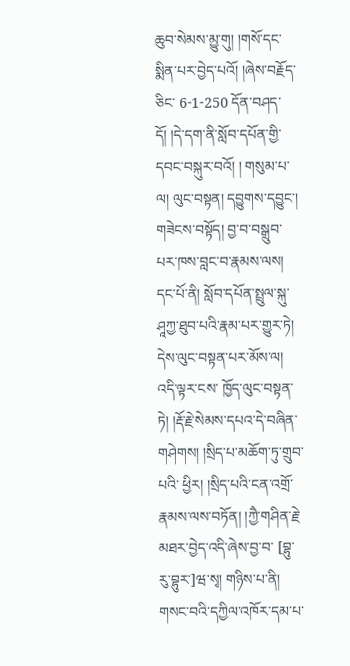ཆུབ་སེམས་མྱུ་གུ། །གསོ་དང་སྨིན་པར་བྱེད་པའོ། །ཞེས་བརྗོད་ཅིང་ 6-1-250 དོན་བཤད་དོ། །དེ་དག་ནི་སློབ་དཔོན་གྱི་དབང་བསྐུར་བའོ། ། གསུམ་པ་ལ། ལུང་བསྟན། དབྱུགས་དབྱུང་། གཟེངས་བསྟོད། བྱ་བ་བསྒྲུབ་པར་ཁས་བླང་བ་རྣམས་ལས། དང་པོ་ནི། སློབ་དཔོན་སྤྲུལ་སྐུ་ཤཱཀྱ་ཐུབ་པའི་རྣམ་པར་གྱུར་ཏེ། དེས་ལུང་བསྟན་པར་མོས་ལ། འདི་ལྟར་ངས་ ཁྱོད་ལུང་བསྟན་ཏེ། །རྡོ་རྗེ་སེམས་དཔའ་དེ་བཞིན་གཤེགས། །སྲིད་པ་མཆོག་ཏུ་གྲུབ་པའི་ ཕྱིར། །སྲིད་པའི་ངན་འགྲོ་རྣམས་ལས་བཏོན། །ཀྱཻ་གཤིན་རྗེ་མཐར་བྱེད་འདི་ཞེས་བྱ་བ་ [བྷུ་རུ་བྷུར་]ཝ་སྭ། གཉིས་པ་ནི། གསང་བའི་དཀྱིལ་འཁོར་དམ་པ་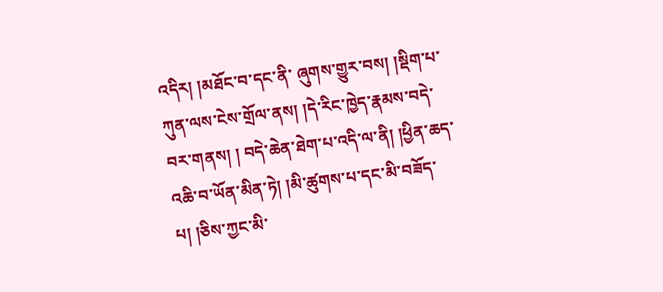འདིར། །མཐོང་བ་དང་ནི་ ཞུགས་གྱུར་བས། །སྡིག་པ་ཀུན་ལས་ངེས་གྲོལ་ནས། །དེ་རིང་ཁྱེད་རྣམས་བདེ་བར་གནས། ། བདེ་ཆེན་ཐེག་པ་འདི་ལ་ནི། །ཕྱིན་ཆད་འཆི་བ་ཡོན་མིན་ཏེ། །མི་ཚུགས་པ་དང་མི་བཟོད་ པ། །ཅིས་ཀྱང་མི་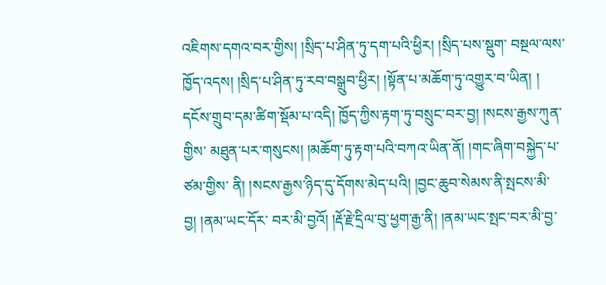འཇིགས་དགའ་བར་གྱིས། །སྲིད་པ་ཤིན་ཏུ་དག་པའི་ཕྱིར། །སྲིད་པས་སྡུག་ བསྔལ་ལས་ཁྱོད་འདས། །སྲིད་པ་ཤིན་ཏུ་རབ་བསྒྲུབ་ཕྱིར། །སྟོན་པ་མཆོག་ཏུ་འགྱུར་བ་ཡིན། ། དངོས་གྲུབ་དམ་ཚིག་སྡོམ་པ་འདི། ཁྱོད་ཀྱིས་རྟག་ཏུ་བསྲུང་བར་བྱ། །སངས་རྒྱས་ཀུན་གྱིས་ མཐུན་པར་གསུངས། །མཆོག་ཏུ་རྟག་པའི་བཀའ་ཡིན་ནོ། །གང་ཞིག་བསྐྱེད་པ་ཙམ་གྱིས་ ནི། །སངས་རྒྱས་ཉིད་དུ་དོགས་མེད་པའི། །བྱང་ཆུབ་སེམས་ནི་སྤངས་མི་བྱ། །ནམ་ཡང་དོར་ བར་མི་བྱའོ། །རྡོ་རྗེ་དྲིལ་བུ་ཕྱག་རྒྱ་ནི། །ནམ་ཡང་སྤང་བར་མི་བྱ་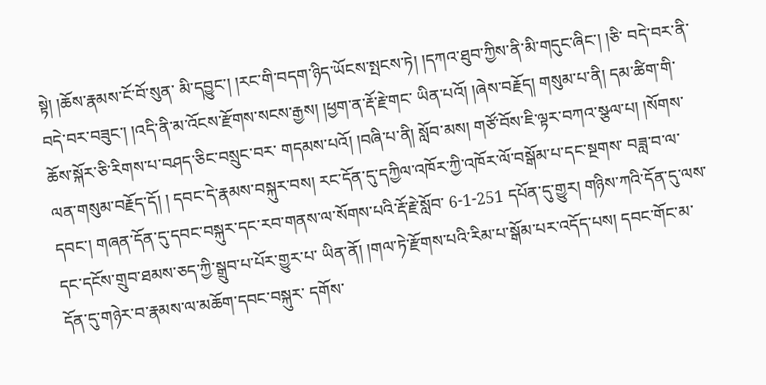སྟེ། །ཆོས་རྣམས་ངོ་བོ་སུན་ མི་དབྱུང་། །རང་གི་བདག་ཉིད་ཡོངས་སྤངས་ཏེ། །དཀའ་ཐུབ་ཀྱིས་ནི་མི་གདུང་ཞིང་། །ཅི་ བདེ་བར་ནི་བདེ་བར་བཟུང་། །འདི་ནི་མ་འོངས་རྫོགས་སངས་རྒྱས། །ཕྱག་ན་རྡོ་རྗེ་གང་ ཡིན་པའོ། །ཞེས་བརྗོད། གསུམ་པ་ནི། དམ་ཚིག་གི་ཆོས་སྐོར་ཅི་རིགས་པ་བཤད་ཅིང་བསྲུང་བར་ གདམས་པའོ། །བཞི་པ་ནི། སློབ་མས། གཙོ་བོས་ཇི་ལྟར་བཀའ་སྩལ་པ། །སོགས་ལན་གསུམ་བརྗོད་དོ། ། དབང་དེ་རྣམས་བསྐུར་བས། རང་དོན་དུ་དཀྱིལ་འཁོར་ཀྱི་འཁོར་ལོ་བསྒོམ་པ་དང་སྔགས་ བཟླ་བ་ལ་དབང་། གཞན་དོན་དུ་དབང་བསྐུར་དང་རབ་གནས་ལ་སོགས་པའི་རྡོ་རྗེ་སློབ་ 6-1-251 དཔོན་དུ་གྱུར། གཉིས་ཀའི་དོན་དུ་ལས་དང་དངོས་གྲུབ་ཐམས་ཅད་ཀྱི་སྒྲུབ་པ་པོར་གྱུར་པ་ ཡིན་ནོ། །གལ་ཏེ་རྫོགས་པའི་རིམ་པ་སྒོམ་པར་འདོད་པས། དབང་གོང་མ་དོན་དུ་གཉེར་བ་རྣམས་ལ་མཆོག་དབང་བསྐུར་ དགོས་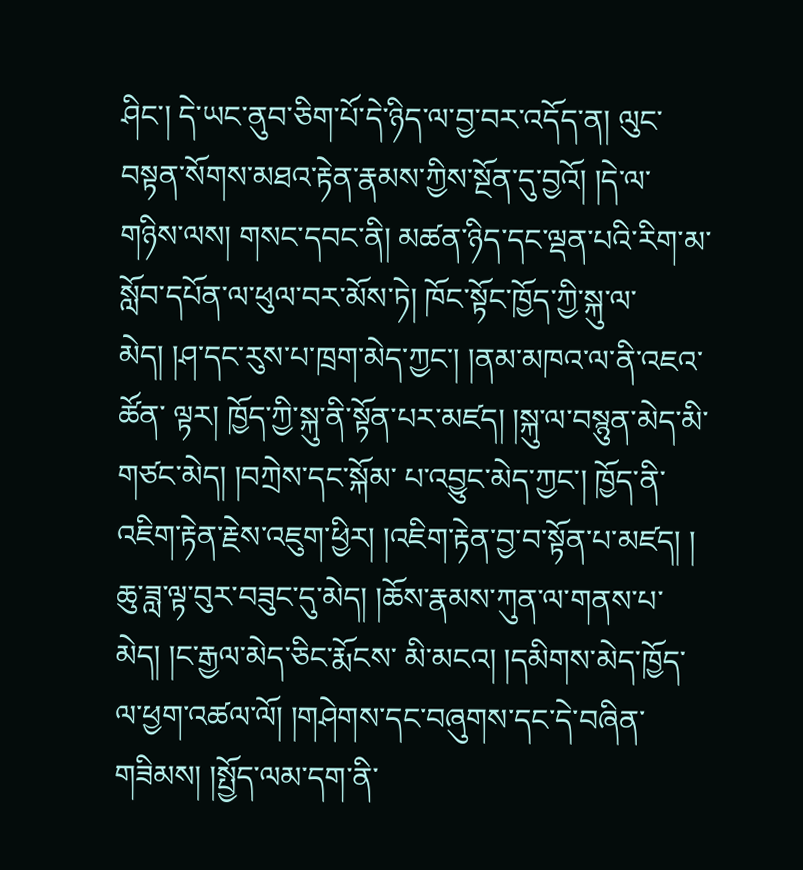ཤིང་། དེ་ཡང་ནུབ་ཅིག་པོ་དེ་ཉིད་ལ་བྱ་བར་འདོད་ན། ལུང་བསྟན་སོགས་མཐའ་རྟེན་རྣམས་ཀྱིས་སྔོན་དུ་བྱའོ། །དེ་ལ་ གཉིས་ལས། གསང་དབང་ནི། མཚན་ཉིད་དང་ལྡན་པའི་རིག་མ་སློབ་དཔོན་ལ་ཕུལ་བར་མོས་ཏེ། ཁོང་སྟོང་ཁྱོད་ཀྱི་སྐུ་ལ་མེད། །ཤ་དང་རུས་པ་ཁྲག་མེད་ཀྱང་། །ནམ་མཁའ་ལ་ནི་འཇའ་ཚོན་ ལྟར། ཁྱོད་ཀྱི་སྐུ་ནི་སྟོན་པར་མཛད། །སྐུ་ལ་བསྙུན་མེད་མི་གཙང་མེད། །བཀྲེས་དང་སྐོམ་ པ་འབྱུང་མེད་ཀྱང་། ཁྱོད་ནི་འཇིག་རྟེན་རྗེས་འཇུག་ཕྱིར། །འཇིག་རྟེན་བྱ་བ་སྟོན་པ་མཛད། ། ཆུ་ཟླ་ལྟ་བུར་བཟུང་དུ་མེད། །ཆོས་རྣམས་ཀུན་ལ་གནས་པ་མེད། །ང་རྒྱལ་མེད་ཅིང་རྨོངས་ མི་མངའ། །དམིགས་མེད་ཁྱོད་ལ་ཕྱག་འཚལ་ལོ། །གཤེགས་དང་བཞུགས་དང་དེ་བཞིན་ གཟིམས། །སྤྱོད་ལམ་དག་ནི་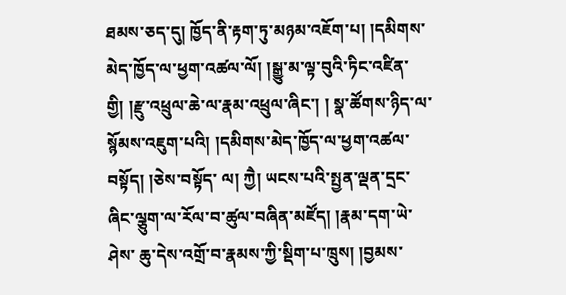ཐམས་ཅད་དུ། ཁྱོད་ནི་རྟག་ཏུ་མཉམ་འཇོག་པ། །དམིགས་ མེད་ཁྱོད་ལ་ཕྱག་འཚལ་ལོ། །སྒྱུ་མ་ལྟ་བུའི་ཏིང་འཛིན་གྱི། །རྫུ་འཕྲུལ་ཆེ་ལ་རྣམ་འཕྲུལ་ཞིང་། ། སྣ་ཚོགས་ཉིད་ལ་སྙོམས་འཇུག་པའི། །དམིགས་མེད་ཁྱོད་ལ་ཕྱག་འཚལ་བསྟོད། །ཅེས་བསྟོད་ ལ། ཀྱཻ། ཡངས་པའི་སྤྱན་ལྡན་དྲང་ཞིང་ལྕུག་ལ་རོལ་བ་ཚུལ་བཞིན་མཛོད། །རྣམ་དག་ཡེ་ཤེས་ ཆུ་དེས་འགྲོ་བ་རྣམས་ཀྱི་སྡིག་པ་ཁྲུས། །བྱམས་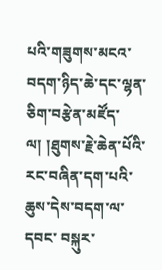པའི་གཟུགས་མངའ་བདག་ཉིད་ཆེ་དང་ལྷན་ ཅིག་བརྩེན་མཛོད་ལ། །ཐུགས་རྗེ་ཆེན་པོའི་རང་བཞིན་དག་པའི་ཆུས་དེས་བདག་ལ་དབང་ བསྐུར་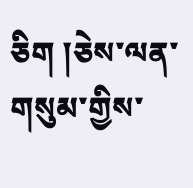ཅིག །ཅེས་ལན་གསུམ་གྱིས་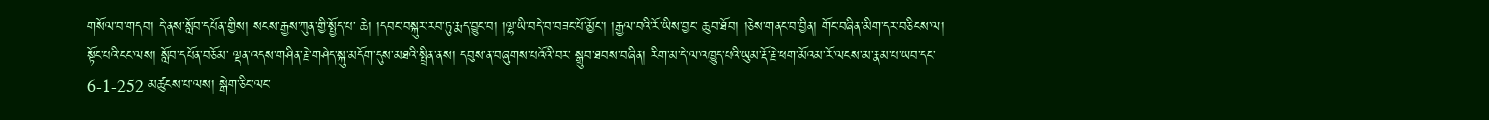གསོལ་བ་གདབ། དེ་ནས་སློབ་དཔོན་གྱིས། སངས་རྒྱས་ཀུན་གྱི་སྤྱོད་པ་ ཆེ། །དབང་བསྐུར་རབ་ཏུ་རྨད་བྱུང་བ། །ལྷ་ཡི་བདེ་བ་བཟང་པོ་མྱོང་། །རྒྱལ་བའི་རོ་ཡིས་བྱང་ ཆུབ་ཐོབ། །ཅེས་གནང་བ་བྱིན། གོང་བཞིན་མིག་དར་བཅིངས་ལ། སྟོང་པའི་ངང་ལས། སློབ་དཔོན་བཅོམ་ ལྡན་འདས་གཤིན་རྗེ་གཤེད་སྐུ་མདོག་དུས་མཐའི་སྤྲིན་ནས། དབུས་ན་བཞུགས་པའོའི་བར་ སྒྲུབ་ཐབས་བཞིན། རིག་མ་དེ་ལ་འཁྱུད་པའི་ཡུམ་རྡོ་རྗེ་ཕག་མོའམ་རོ་ལངས་མ་རྣམ་པ་ཡབ་དང་ 6-1-252 མཚུངས་པ་ལས། སྒེག་ཅིང་ལང་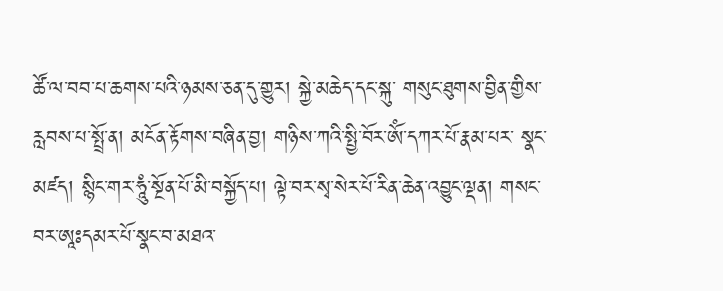ཚོ་ལ་བབ་པ་ཆགས་པའི་ཉམས་ཅན་དུ་གྱུར། སྐྱེ་མཆེད་དང་སྐུ་ གསུང་ཐུགས་བྱིན་གྱིས་རླབས་པ་སྤྲོ་ན། མངོན་རྟོགས་བཞིན་བྱ། གཉིས་ཀའི་སྤྱི་བོར་ༀ་དཀར་པོ་རྣམ་པར་ སྣང་མཛད། སྙིང་གར་ཧཱུཾ་སྔོན་པོ་མི་བསྐྱོད་པ། ལྟེ་བར་སྭ་སེར་པོ་རིན་ཆེན་འབྱུང་ལྡན། གསང་ བར་ཨཱཿདམར་པོ་སྣང་བ་མཐའ་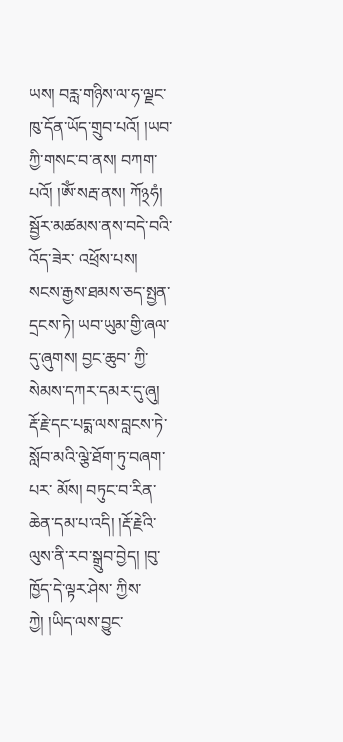ཡས། བརླ་གཉིས་ལ་ཧ་ལྗང་ཁུ་དོན་ཡོད་གྲུབ་པའོ། །ཡབ་ ཀྱི་གསང་བ་ནས། བཀག་པའོ། །ༀ་སརྦ་ནས། ཀོ྅ཧཾ། སྦྱོར་མཚམས་ནས་བདེ་བའི་འོད་ཟེར་ འཕྲོས་པས། སངས་རྒྱས་ཐམས་ཅད་སྤྱན་དྲངས་ཏེ། ཡབ་ཡུམ་གྱི་ཞལ་དུ་ཞུགས། བྱང་ཆུབ་ ཀྱི་སེམས་དཀར་དམར་དུ་ཞུ། རྡོ་རྗེ་དང་པདྨ་ལས་བླངས་ཏེ་སློབ་མའི་ལྕེ་ཐོག་ཏུ་བཞག་པར་ མོས། བཏུང་བ་རིན་ཆེན་དམ་པ་འདི། །རྡོ་རྗེའི་ལུས་ནི་རབ་སྒྲུབ་བྱེད། །བུ་ཁྱོད་དེ་ལྟར་ཤེས་ ཀྱིས་ཀྱེ། །ཡིད་ལས་བྱུང་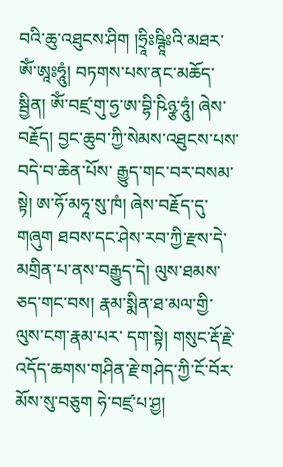བའི་ཆུ་འཐུངས་ཤིག །ཧྲཱིཿཥྚཱིཿའི་མཐར་ༀ་ཨཱཿཧཱུཾ། བཏགས་པས་ནང་མཆོད་ སྦྱིན། ༀ་བཛྲ་གུ་ཧྱ་ཨ་བྷི་ཥིཉྩ་ཧཱུཾ། ཞེས་བརྗོད། བྱང་ཆུབ་ཀྱི་སེམས་འཐུངས་པས་བདེ་བ་ཆེན་པོས་ རྒྱུད་གང་བར་བསམ་སྟེ། ཨ་ཧོ་མཧཱ་སུ་ཁཾ། ཞེས་བརྗོད་དུ་གཞུག ཐབས་དང་ཤེས་རབ་ཀྱི་རྫས་དེ་ མགྲིན་པ་ནས་བརྒྱུད་དེ། ལུས་ཐམས་ཅད་གང་བས། རྣམ་སྨིན་ཐ་མལ་གྱི་ལུས་ངག་རྣམ་པར་ དག་སྟེ། གསུང་རྡོ་རྗེ་འདོད་ཆགས་གཤིན་རྗེ་གཤེད་ཀྱི་ངོ་བོར་མོས་སུ་བཅུག ཧེ་བཛྲ་པ་ཤྱ།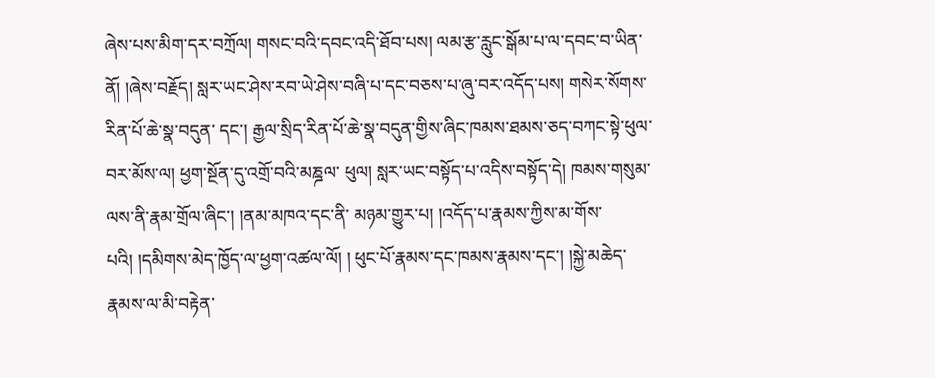ཞེས་པས་མིག་དར་བཀྲོལ། གསང་བའི་དབང་འདི་ཐོབ་པས། ལམ་རྩ་རླུང་སྒོམ་པ་ལ་དབང་བ་ཡིན་ ནོ། །ཞེས་བརྗོད། སླར་ཡང་ཤེས་རབ་ཡེ་ཤེས་བཞི་པ་དང་བཅས་པ་ཞུ་བར་འདོད་པས། གསེར་སོགས་རིན་པོ་ཆེ་སྣ་བདུན་ དང་། རྒྱལ་སྲིད་རིན་པོ་ཆེ་སྣ་བདུན་གྱིས་ཞིང་ཁམས་ཐམས་ཅད་བཀང་སྟེ་ཕུལ་བར་མོས་ལ། ཕྱག་སྔོན་དུ་འགྲོ་བའི་མཎྜལ་ ཕུལ། སླར་ཡང་བསྟོད་པ་འདིས་བསྟོད་དེ། ཁམས་གསུམ་ལས་ནི་རྣམ་གྲོལ་ཞིང་། །ནམ་མཁའ་དང་ནི་ མཉམ་གྱུར་པ། །འདོད་པ་རྣམས་ཀྱིས་མ་གོས་པའི། །དམིགས་མེད་ཁྱོད་ལ་ཕྱག་འཚལ་ལོ། ། ཕུང་པོ་རྣམས་དང་ཁམས་རྣམས་དང་། །སྐྱེ་མཆེད་རྣམས་ལ་མི་བརྟེན་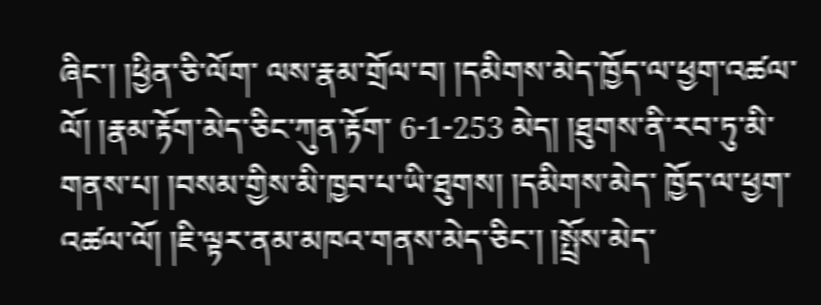ཞིང་། །ཕྱིན་ཅི་ལོག་ ལས་རྣམ་གྲོལ་བ། །དམིགས་མེད་ཁྱོད་ལ་ཕྱག་འཚལ་ལོ། །རྣམ་རྟོག་མེད་ཅིང་ཀུན་རྟོག་ 6-1-253 མེད། །ཐུགས་ནི་རབ་ཏུ་མི་གནས་པ། །བསམ་གྱིས་མི་ཁྱབ་པ་ཡི་ཐུགས། །དམིགས་མེད་ ཁྱོད་ལ་ཕྱག་འཚལ་ལོ། །ཇི་ལྟར་ནམ་མཁའ་གནས་མེད་ཅིང་། །སྤྲོས་མེད་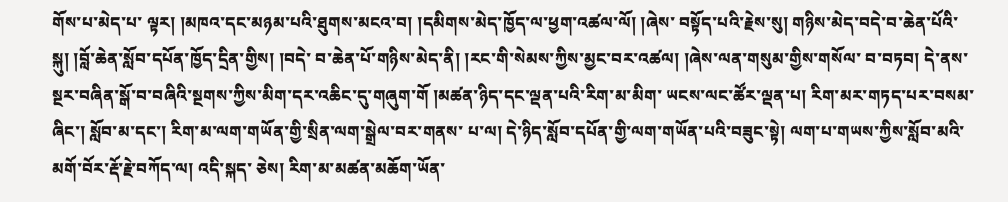གོས་པ་མེད་པ་ ལྟར། །མཁའ་དང་མཉམ་པའི་ཐུགས་མངའ་བ། །དམིགས་མེད་ཁྱོད་ལ་ཕྱག་འཚལ་ལོ། །ཞེས་ བསྟོད་པའི་རྗེས་སུ། གཉིས་མེད་བདེ་བ་ཆེན་པོའི་སྐུ། །བློ་ཆེན་སློབ་དཔོན་ཁྱོད་དྲིན་གྱིས། །བདེ་ བ་ཆེན་པོ་གཉིས་མེད་ནི། །རང་གི་སེམས་ཀྱིས་མྱང་བར་འཚལ། །ཞེས་ལན་གསུམ་གྱིས་གསོལ་ བ་བཏབ། དེ་ནས་སྔར་བཞིན་སྒོ་བ་བཞིའི་སྔགས་ཀྱིས་མིག་དར་འཆིང་དུ་གཞུག་གོ །མཚན་ཉིད་དང་ལྡན་པའི་རིག་མ་མིག་ ཡངས་ལང་ཚོར་ལྡན་པ། རིག་མར་གཏད་པར་བསམ་ཞིང་། སློབ་མ་དང་། རིག་མ་ལག་གཡོན་གྱི་སྲིན་ལག་སྒྲེལ་བར་གནས་ པ་ལ། དེ་ཉིད་སློབ་དཔོན་གྱི་ལག་གཡོན་པའི་བཟུང་སྟེ། ལག་པ་གཡས་ཀྱིས་སློབ་མའི་མགོ་བོར་རྡོ་རྗེ་བཀོད་ལ། འདི་སྐད་ ཅེས། རིག་མ་མཚན་མཆོག་ཡོན་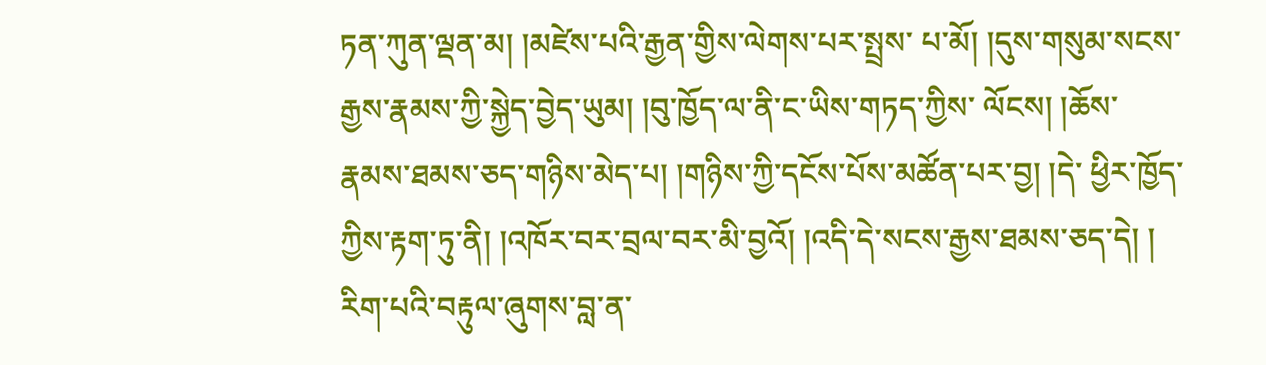ཏན་ཀུན་ལྡན་མ། །མཛེས་པའི་རྒྱན་གྱིས་ལེགས་པར་སྤྲས་ པ་མོ། །དུས་གསུམ་སངས་རྒྱས་རྣམས་ཀྱི་སྐྱེད་བྱེད་ཡུམ། །བུ་ཁྱོད་ལ་ནི་ང་ཡིས་གཏད་ཀྱིས་ ལོངས། །ཆོས་རྣམས་ཐམས་ཅད་གཉིས་མེད་པ། །གཉིས་ཀྱི་དངོས་པོས་མཚོན་པར་བྱ། །དེ་ ཕྱིར་ཁྱོད་ཀྱིས་རྟག་ཏུ་ནི། །འཁོར་བར་བྲལ་བར་མི་བྱའོ། །འདི་དེ་སངས་རྒྱས་ཐམས་ཅད་དེ། ། རིག་པའི་བརྟུལ་ཞུགས་བླ་ན་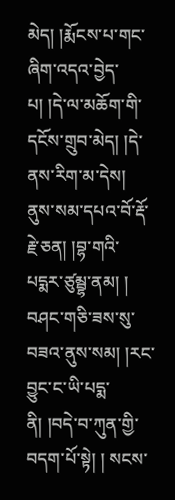མེད། །རྨོངས་པ་གང་ཞིག་འདའ་བྱེད་པ། །དེ་ལ་མཆོག་གི་ དངོས་གྲུབ་མེད། །དེ་ནས་རིག་མ་དེས། ནུས་སམ་དཔའ་བོ་རྡོ་རྗེ་ཅན། །བྷ་གའི་པདྨར་ཙུམྦྷ་ནམ། ། བཤང་གཅི་ཟས་སུ་བཟའ་ནུས་སམ། །རང་བྱུང་ང་ཡི་པདྨ་ནི། །བདེ་བ་ཀུན་གྱི་བདག་པོ་སྟེ། ། སངས་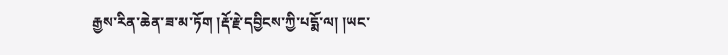རྒྱས་རིན་ཆེན་ཟ་མ་ཏོག །རྡོ་རྗེ་དབྱིངས་ཀྱི་པདྨོ་ལ། །ཡང་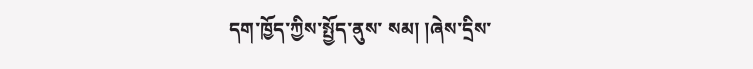དག་ཁྱོད་ཀྱིས་སྤྱོད་ནུས་ སམ། །ཞེས་དྲིས་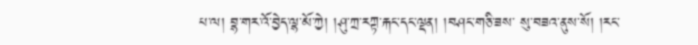པ་ལ། བྷ་གར་འོ་བྱེད་ལྷ་མོ་ཀྱེ། །ཤུ་ཀྲ་རཀྟ་རྐང་དང་ལྡན། །བཤང་གཅི་ཟས་ སུ་བཟའ་ནུས་སོ། །རང་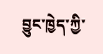བྱུང་ཁྱེད་ཀྱི་